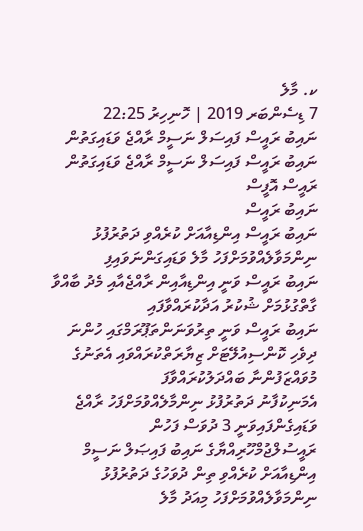ކ. މާލެ
7 ޑިސެންބަރ 2019 | ހޮނިހިރު 22:25
ނައިބު ރައީސް ފައިސަލް ނަސީމް ރާއްޖެ ވަޑައިގަތުން
ނައިބު ރައީސް ފައިސަލް ނަސީމް ރާއްޖެ ވަޑައިގަތުން
ރައީސް އޮފީސް
ނައިބު ރައީސް
ނައިބު ރައީސް އިންޑިއާއަށް ކުރެއްވި ދަތުރުފުޅު ނިންމަވާލެއްވުމަށްފަހު މާލެ ވަޑައިގަންނަވައިފި
ނައިބު ރައީސް ވަނީ އިންޑިއާއިން ރާއްޖެއާއި މެދު ބާއްވާ ގާތްގުޅުމަށް ޝުކުރު އަދާކުރައްވާފައި
ނައިބު ރައީސް ވަނީ ތިރުވަނަންތަޕޫރަމްގައި ހުންނަ ދިވެހި ކޮންސިއުލޭޓަށް ޒިޔާރަތްކުރައްވައި އެތަނުގެ މުވައްޒަފުންނާ ބައްދަލުކުރައްވާފަ
އެމަނިކުފާނު ދަތުރުފުޅު ނިންމާލެއްވުމަށްފަހު ރާއްޖެ ވަޑައިގެންފައިވަނީ 3 ދުވަސް ފަހުން
ރައީސުލްޖުމްހޫރިއްޔާގެ ނައިބު ފައިޞަލް ނަސީމް އިންޑިއާއަށް ކުރެއްވި ތިން ދުވަހުގެ ދަތުރުފުޅު ނިންމަވާލެއްވުމަށްފަހު މިއަދު މާލެ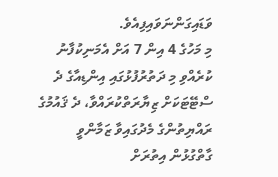ވަޑައިގަންނަވައިފިއެވެ.
މި މަހުގެ 4 އިން 7 އަށް އެމަނިކުފާނު ކުރެއްވި މި ދަތުރުފުޅުގައި އިންޑިއާގެ ދެ ސްޓޭޓަކަށް ޒިޔާރަތްކުރައްވާ، ދެ ޤައުމުގެ ރައްޔިތުންގެ މެދުގައިވާ ޒަމާންވީ ގާތްގުޅުން އިތުރަށް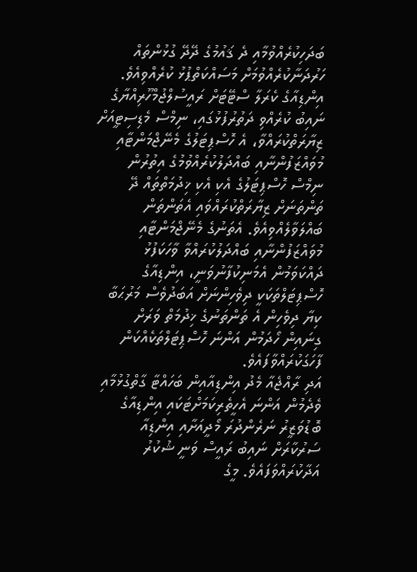ބަދަހިކުރެއްވުމާއި ދެ ޤައުމުގެ ދޭދޭ ގުޅުންތައް ހަރުދަނާކުރެއްވުމަށް މަސައްކަތްޕުޅު ކުރެއްވިއެވެ.
އިންޑިއާގެ ކެރަލާ ސްޓޭޓަށް ރައީސުލްޖުމްހޫރިއްޔާގެ ނައިބު ކުރެއްވި ދަތުރުފުޅުގައި، ނިމްސް މެޑިސިޓީއަށް ޒިޔާރަތްކުރައްވާ، އެ ހޮސްޕިޓަލުގެ މެނޭޖްމަންޓާއި މުވައްޒަފުންނާއި ބައްދަލުކުރެއްވުމުގެ އިތުރުން ނިމްސް ހޮސްޕިޓަލުގެ އެކި އެކި ޚިދުމަތްތައް ދޭ ތަންތަނަށް ޒިޔާރަތްކުރައްވައި އެތަންތަން ބައްލަވާލެއްވިއެވެ. އެތަނުގެ މެނޭޖްމަންޓާއި މުވައްޒަފުންނާއި ބައްދަލުކުރައްވާ ވާހަކަފުޅު ދައްކަވަމުން އެމަނިކުފާނުވަނީ، އިންޑިއާގެ ހޮސްޕިޓަލްތަކަކީ ދިވެހިންނަށް އަބަދުވެސް މަރުޙަބާ ކިޔާ ދިވެހިން އެ ތަންތަނުގެ ޚިދުމަތް ވަރަށް ގިނައިން ހޯދަމުން އަންނަ ހޮސްޕިޓަލްތަކެއްކަން ފާހަގަކުރައްވާފައެވެ.
އަދި ރާއްޖެއާ މެދު އިންޑިއާއިން ބަހައްޓާ ގާތްގުޅުމާއި ވެދެމުން އަންނަ އެހީތެރިކަމަށްޓަކައި އިންޑިއާގެ ބޮޑުވަޒީރު ނަރެންދުރަ މޯދީއަށާއި އިންޑިއާ ސަރުކާރަށް ނައިބު ރައީސް ވަނީ ޝުކުރު އަދާކުރައްވަފައެވެ. މީގެ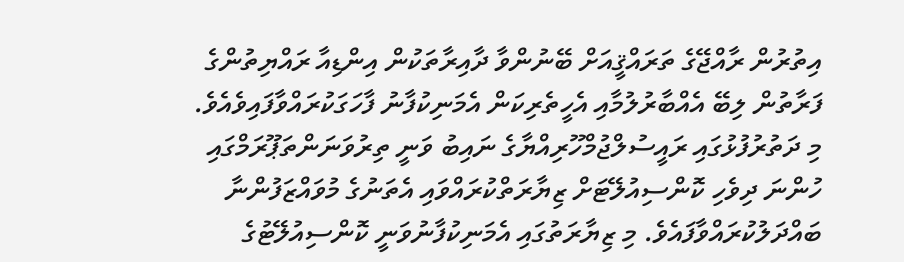އިތުރުން ރާއްޖޭގެ ތަރައްޤީއަށް ބޭނުންވާ ދާއިރާތަކުން އިންޑިއާ ރައްޔިތުންގެ ފަރާތުން ލިބޭ އެއްބާރުލުމާއި އެހީތެރިކަން އެމަނިކުފާނު ފާހަގަކުރައްވާފައިވެއެވެ.
މި ދަތުރުފުޅުގައި ރައީސުލްޖުމްހޫރިއްޔާގެ ނައިބު ވަނީ ތިރުވަނަންތަޕޫރަމްގައި ހުންނަ ދިވެހި ކޮންސިއުލޭޓަށް ޒިޔާރަތްކުރައްވައި އެތަނުގެ މުވައްޒަފުންނާ ބައްދަލުކުރައްވާފައެވެ. މި ޒިޔާރަތުގައި އެމަނިކުފާނުވަނީ ކޮންސިއުލޭޓުގެ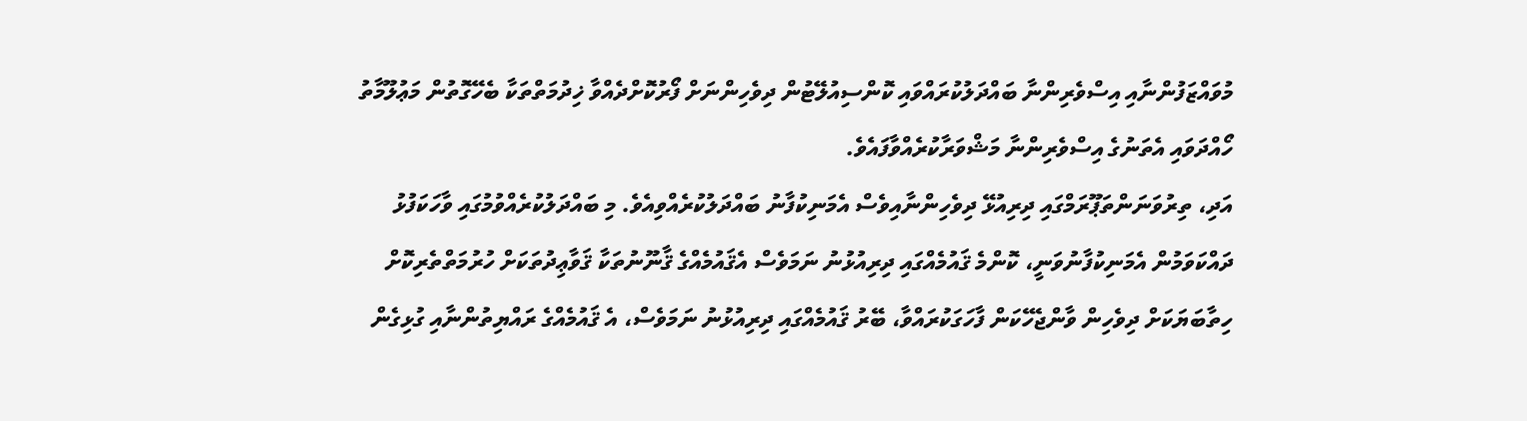މުވައްޒަފުންނާއި އިސްވެރިންނާ ބައްދަލުކުރައްވައި ކޮންސިއުލޭޓުން ދިވެހިންނަށް ފޯރުކޮށްދެއްވާ ޚިދުމަތްތަކާ ބެހޭގޮތުން މަޢުލޫމާތު ހޯއްދަވައި އެތަނުގެ އިސްވެރިންނާ މަޝްވަރާކުރެއްވާފައެވެ.
އަދި، ތިރުވަނަންތަޕޫރަމްގައި ދިރިއުޅޭ ދިވެހިންނާއިވެސް އެމަނިކުފާނު ބައްދަލުކުރެއްވިއެވެ. މި ބައްދަލުކުރެއްވުމުގައި ވާހަކަފުޅު ދައްކަވަމުން އެމަނިކުފާނުވަނީ، ކޮންމެ ޤައުމެއްގައި ދިރިއުޅުނު ނަމަވެސް އެޤައުމެއްގެ ޤާނޫނުތަކާ ޤަވާޢިދުތަކަށް ހުރުމަތްތެރިކޮށް ހިތާބަޔަކަށް ދިވެހިން ވާންޖެހޭކަން ފާހަގަކުރައްވާ، ބޭރު ޤައުމެއްގައި ދިރިއުޅުނު ނަމަވެސް، އެ ޤައުމެއްގެ ރައްޔިތުންނާއި ގުޅިގެން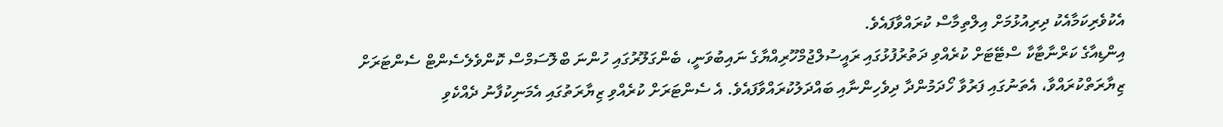އެކުވެރިކަމާއެކު ދިރިއުޅުމަށް އިލްތިމާސް ކުރައްވާފައެވެ.
އިންޑިއާގެ ކަރްނާޓާކާ ސްޓޭޓަށް ކުރެއްވި ދަތުރުފުޅުގައި ރައީސުލްޖުމްހޫރިއްޔާގެ ނައިބުވަނީ، ބެންގަލޫރުގައި ހުންނަ ބްލޮސަމްސް ކޮންވެލެސެންޓް ސެންޓަރަށް ޒިޔާރަތްކުރައްވާ، އެތަނުގައި ފަރުވާ ހޯދަމުންދާ ދިވެހިންނާއި ބައްދަލުކުރައްވާފައެވެ. އެ ސެންޓަރަށް ކުރެއްވި ޒިޔާރަތުގައި އެމަނިކުފާނު ދެއްކެވި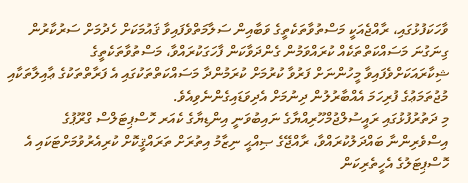ވާހަކަފުޅުގައި، ރާއްޖެއަކީ މަސްތުވާތަކެތީގެ ވަބާއިން ސަލާމަތްވެފައިވާ ޤައުމަކަށް ހެދުމަށް ސަރުކާރުން ގިނަގުނަ މަސައްކަތްތަކެއް ކުރައްވަމުން ގެންދަވާކަން ފާހަގަކުރައްވާ، މަސްތުވާތަކެތީގެ ޝިކާރައަކަށްވެފައިވާ މީހުންނަށް ފަރުވާ ކުރުމަށް ކުރަމުންދާ މަސައްކަތްތަކުގައި އެ ފަރާތްތަކުގެ ޢާއިލާތަކާއި މުޖުތަމަޢުގެ ފުރިހަމަ އެއްބާރުލުން ދިނުމަށް އެދިވަޑައިގެންނެވިއެވެ.
މި ދަތުރުފުޅުގައި ރައީސުލްޖުމްހޫރިއްޔާގެ ނައިބުވަނީ އިންޑިޔާގެ ކެއަރ ހޮސްޕިޓަލްސް ގްރޫޕުގެ އިސްވެރިންނާ ބައްދަލުކުރައްވާ، ރާއްޖޭގެ ޞިއްޙީ ނިޒާމު އިތުރަށް ތަރައްޤީކޮށް ކުރިއެރުވުމަށްޓަކައި އެ ހޮސްޕިޓަލުގެ އެހީތެރިކަން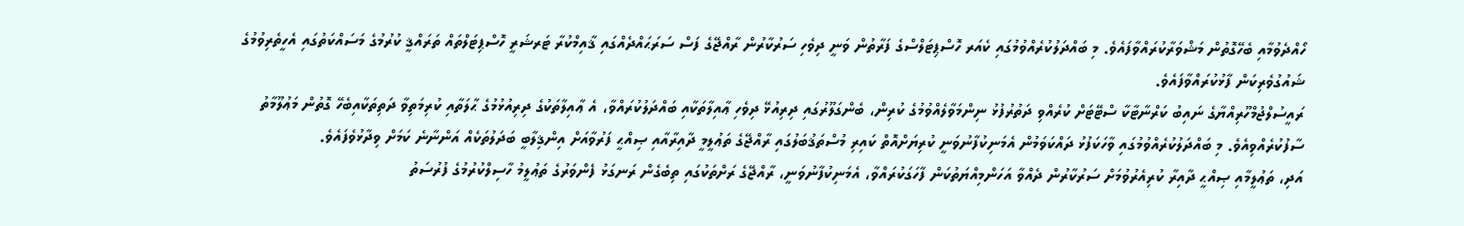ހޯއްދެވުމާއި ބެހޭގޮތުން މަޝްވަރާކުރައްވާފައެވެ. މި ބައްދަލުކުރެއްވުމުގައި ކެއަރ ހޮސްޕިޓަލްސްގެ ފަރާތުން ވަނީ ދިވެހި ސަރުކާރުން ރާއްޖޭގެ ފަސް ސަރަޙައްދެއްގައި ޤާއިމްކުރާ ޓަރޝަރީ ހޮސްޕިޓަލްތައް ތަރައްޤީ ކުރުމުގެ މަސައްކަތުގައި އެހީތެރިވުމުގެ ޝައުގުވެރިކަން ފާޅުކުރައްވާފައެވެ.
ރައީސުލްޖުމްހޫރިއްޔާގެ ނައިބު ކަރްނާޓާކާ ސްޓޭޓަށް ކުރެއްވި ދަތުރުފުޅު ނިންމަވާލެއްވުމުގެ ކުރިން، ބެންގަލޫރުގައި ދިރިއުޅޭ ދިވެހި ޢާއިލާތަކާއި ބައްދަލުކުރައްވާ، އެ ޢާއިލާތަކުގެ ދިރިއުޅުމުގެ ޙާލަތާއި ކުރިމަތިވާ ދަތިތަކާއިބެހޭ ގޮތުން މަޢުލޫމާތު ސާފުކުރެއްވިއެވެ. މި ބައްދަލުކުރެއްވުމުގައި ވާހަކަފުޅު ދައްކަވަމުން އެމަނިކުފާނުވަނީ ކުރިޔަށްއޮތް ކައިރި މުސްތަޤުބަލުގައި ރާއްޖޭގެ ތަޢުލީމީ ދާއިރާއާއި ޞިއްޙީ ފަރުވާއަށް އިންޤިލާބީ ބަދަލުތަކެއް އަންނާނެ ކަމަށް ވިދާޅުވެފައެވެ.
އަދި، ތަޢުލީމާއި ޞިއްޙީ ދާއިރާ ކުރިއެރުވުމަށް ސަރުކާރުން ދެއްވާ އަހަންމިއްޔަތުކަން ފާހަގަކުރައްވާ، އެމަނިކުފާނުވަނީ، ރާއްޖޭގެ ރަށްތަކުގައި ތިބެގެން ރަނގަޅު ފެންވަރުގެ ތަޢުލީމު ހާސިލްކުރުމުގެ ފުރުސަތު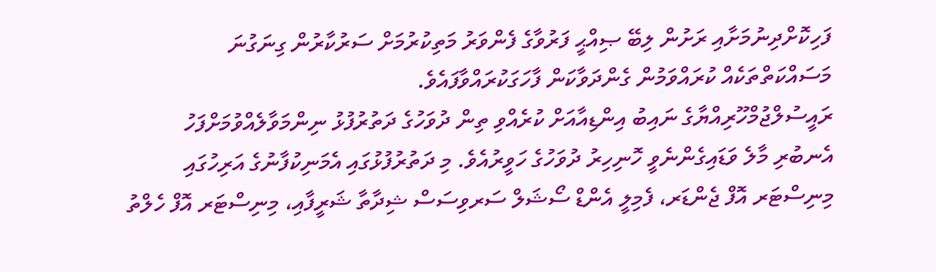ފަހިކޮށްދިނުމަށާއި ރަށުން ލިބޭ ޞިއްޙީ ފަރުވާގެ ފެންވަރު މަތިކުރުމަށް ސަރުކާރުން ގިނަގުނަ މަސައްކަތްތަކެއް ކުރައްވަމުން ގެންދަވާކަން ފާހަގަކުރައްވާފައެވެ.
ރައީސުލްޖުމްހޫރިއްޔާގެ ނައިބު އިންޑިއާއަށް ކުރެއްވި ތިން ދުވަހުގެ ދަތުރުފުޅު ނިންމަވާލެއްވުމަށްފަހު އެނބުރި މާލެ ވަޑައިގެންނެވީ ހޮނިހިރު ދުވަހުގެ ހަވީރުއެވެ. މި ދަތުރުފުޅުގައި އެމަނިކުފާނުގެ އަރިހުގައި މިނިސްޓަރ އޮފް ޖެންޑަރ، ފެމިލީ އެންޑް ސޯޝަލް ސަރވިސަސް ޝިދާތާ ޝަރީފާއި، މިނިސްޓަރ އޮފް ހެލްތު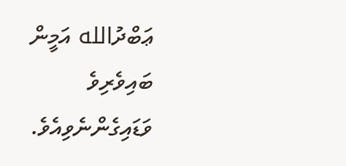ޢަބްދުالله އަމީން ބައިވެރިވެ ވަޑައިގެންނެވިއެވެ.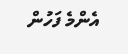އެންމެ ފަހުން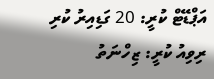އަޕްޑޭޓް ކުރީ: 20 ގަޑިއިރު ކުރި
ރިވިއު ކުރީ: ޒިހްނަތު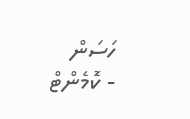ހަސަން
- ކޮމެންޓް